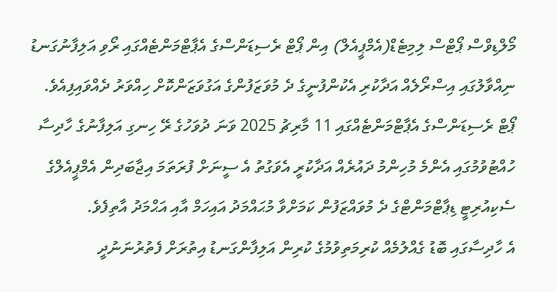މޯލްޑިވްސް ޕޯޓްސް ލިމިޓެޑް(އެމްޕީއެލް) އިން ޕޯޓް ރެސިޑަންސްގެ އެޕާޓްމަންޓެއްގައި ރޯވި އަލިފާނުގަނޑު ނިއްވާލުގައި އިސްރޯލެއް އަދާކުރި އެކުންފުނީގެ ދެ މުވަޒަފުންގެ އަގުވަޒަންކޮށް ހިއްވަރު ދެއްވައިފިއެވެ.
ޕޯޓް ރެސިޑަންސްގެ އެޕާޓްމަންޓެއްގައި 11 މާރިޗު 2025 ވަނަ ދުވަހުގެ ރޭ ހިނގި އަލިފާނުގެ ހާދިސާ ހުއްޓުވުމުގައި އެންމެ މުހިންމު ދައުރެއް އަދާކުރީ އެވަގުތު އެ ސީނަށް ފުރަތަމަ އިޖާބަދިން އެމްޕީއެލްގެ ސެކިއުރިޓީ ޑިޕާޓްމަންޓްގެ ދެ މުވައްޒަފުން ކަމަށްވާ މުޙައްމަދު އައިހަމް އާއި އަޙްމަދު އާތިފެވެ.
އެ ހާދިސާގައި ބޮޑު ގެއްލުމެއް ކުރިމަތިވުމުގެ ކުރިން އަލިފާންގަނޑު އިތުރަށް ފެތުރުނަނުދީ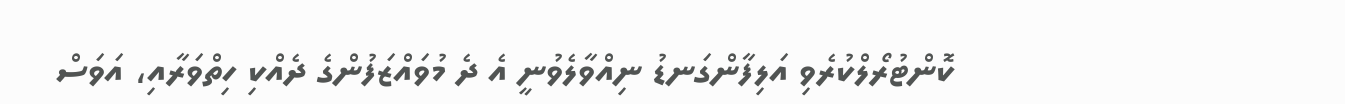ކޮންޓުރޯލްކުރެވި އަލިފާންގަނޑު ނިއްވާލެވުނީ އެ ދެ މުވައްޒަފުންގެ ދެއްކި ހިތްވަރާއި، އަވަސް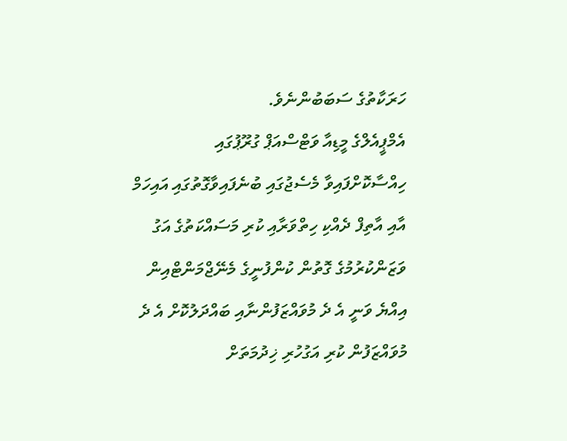ހަރަކާތުގެ ސަބަބުންނެވެ.
އެމްޕީއެލްގެ މީޑިއާ ވަޓްސްއަޕް ގުރޫޕުގައި ހިއްސާކޮށްފައިވާ މެސެޖުގައި ބުނެފައިވާގޮތުގައި އައިހަމް އާއި އާތިފް ދެއްކި ހިތްވަރާއި ކުރި މަސައްކަތުގެ އަގު ވަޒަންކުރުމުގެ ގޮތުން ކުންފުނީގެ މެނޭޖްމަންޓްއިން އިއްޔެ ވަނީ އެ ދެ މުވައްޒަފުންނާއި ބައްދަލުކޮށް އެ ދެ މުވައްޒަފުން ކުރި އަގުހުރި ޚިދުމަތަށް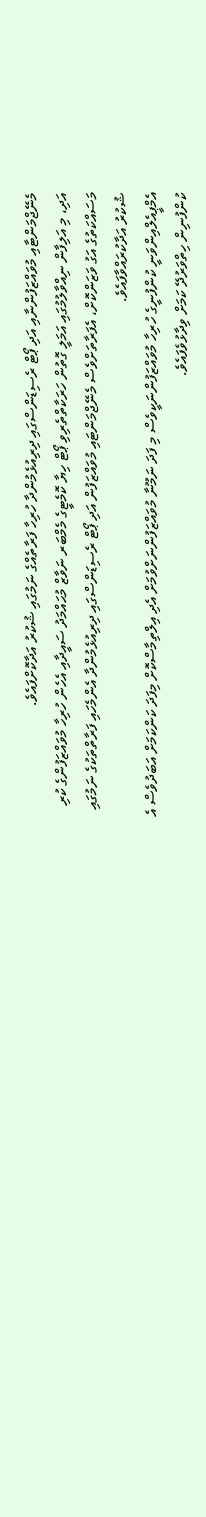މެނޭޖްމަންޓާއި މުވައްޒަފުންނާއި އަދި ޕޯޓް ރެސިޑަންސްގައި ދިރިއުޅެމުންދާ ހުރިހާ ފަރާތެއްގެ ނަމުގައި ޝުކުރު އަދާކޮށްފައެވެ.
އަދި، މި އަލިފާން ނިއްވާލުމުގައި އަމަލީ ގޮތުން ހަރަކާތްތެރިވި ޕޯޓް ހިޔާ ކޮމެޓީގެ މެމްބަރ ނަވާޒް މުޙައްމަދު ސައީދާއި އެހެން ހުރިހާ މުވައްޒަފުންގެ ކުރި މަސައްކަތުގެ އަގު ވަޒަންކޮށް، އެފަރާތަށްވެސް މެނޭޖްމަންޓައި މުވައްޒަފުން އަދި ޕޯޓް ރެސިޑަންސްގައި ދިރިއުޅެމުންދާ އެންމެހައި ފަރާތްތަކުގެ ނަމުގައި ޝުކުރު އަދާކުރައްވާފައެވެ.
އެމްޕީއެލްއިންވަނީ ކުންފުނީގެ ހުރިހާ މުވައްޒަފުންނަކީވެސް މި ފަދަ ނަމޫނާ މުވައްޒަފުންނަށްވުމަށް އެދި އިލްތިމާސްކޮށް މިފަދަ ކަންކަމަށް އަބަދުވެސް އެ ކުންފުނިން ހިތްވަރުދޭ ކަމަށް ވިދާޅުވެފައެވެ.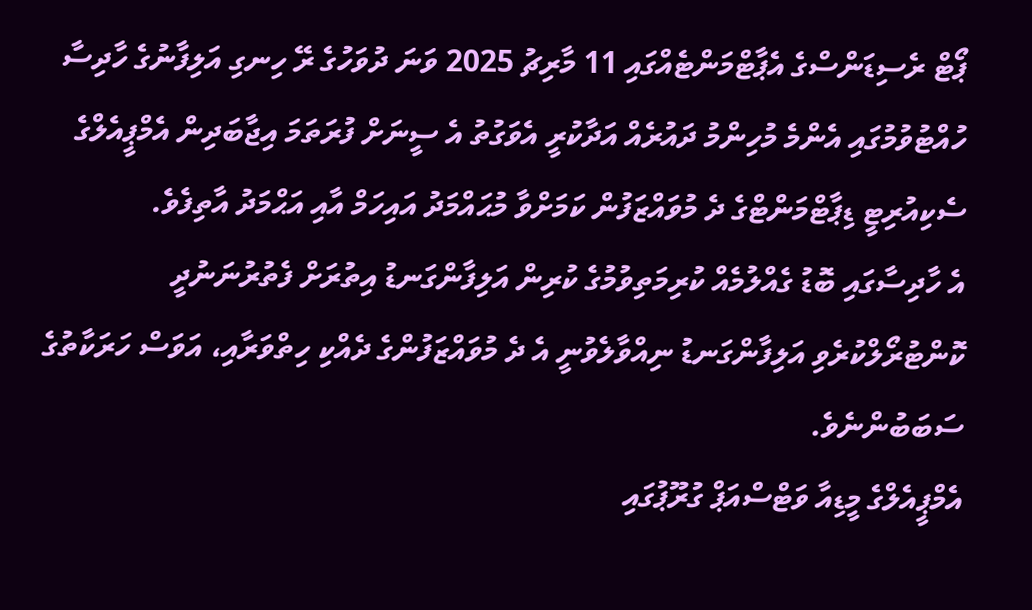ޕޯޓް ރެސިޑަންސްގެ އެޕާޓްމަންޓެއްގައި 11 މާރިޗު 2025 ވަނަ ދުވަހުގެ ރޭ ހިނގި އަލިފާނުގެ ހާދިސާ ހުއްޓުވުމުގައި އެންމެ މުހިންމު ދައުރެއް އަދާކުރީ އެވަގުތު އެ ސީނަށް ފުރަތަމަ އިޖާބަދިން އެމްޕީއެލްގެ ސެކިއުރިޓީ ޑިޕާޓްމަންޓްގެ ދެ މުވައްޒަފުން ކަމަށްވާ މުޙައްމަދު އައިހަމް އާއި އަޙްމަދު އާތިފެވެ.
އެ ހާދިސާގައި ބޮޑު ގެއްލުމެއް ކުރިމަތިވުމުގެ ކުރިން އަލިފާންގަނޑު އިތުރަށް ފެތުރުނަނުދީ ކޮންޓުރޯލްކުރެވި އަލިފާންގަނޑު ނިއްވާލެވުނީ އެ ދެ މުވައްޒަފުންގެ ދެއްކި ހިތްވަރާއި، އަވަސް ހަރަކާތުގެ ސަބަބުންނެވެ.
އެމްޕީއެލްގެ މީޑިއާ ވަޓްސްއަޕް ގުރޫޕުގައި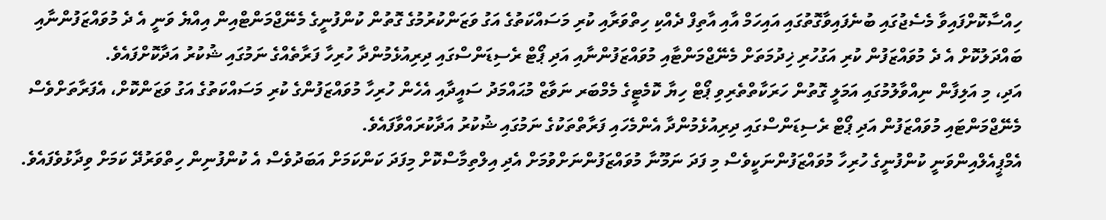ހިއްސާކޮށްފައިވާ މެސެޖުގައި ބުނެފައިވާގޮތުގައި އައިހަމް އާއި އާތިފް ދެއްކި ހިތްވަރާއި ކުރި މަސައްކަތުގެ އަގު ވަޒަންކުރުމުގެ ގޮތުން ކުންފުނީގެ މެނޭޖްމަންޓްއިން އިއްޔެ ވަނީ އެ ދެ މުވައްޒަފުންނާއި ބައްދަލުކޮށް އެ ދެ މުވައްޒަފުން ކުރި އަގުހުރި ޚިދުމަތަށް މެނޭޖްމަންޓާއި މުވައްޒަފުންނާއި އަދި ޕޯޓް ރެސިޑަންސްގައި ދިރިއުޅެމުންދާ ހުރިހާ ފަރާތެއްގެ ނަމުގައި ޝުކުރު އަދާކޮށްފައެވެ.
އަދި، މި އަލިފާން ނިއްވާލުމުގައި އަމަލީ ގޮތުން ހަރަކާތްތެރިވި ޕޯޓް ހިޔާ ކޮމެޓީގެ މެމްބަރ ނަވާޒް މުޙައްމަދު ސައީދާއި އެހެން ހުރިހާ މުވައްޒަފުންގެ ކުރި މަސައްކަތުގެ އަގު ވަޒަންކޮށް، އެފަރާތަށްވެސް މެނޭޖްމަންޓައި މުވައްޒަފުން އަދި ޕޯޓް ރެސިޑަންސްގައި ދިރިއުޅެމުންދާ އެންމެހައި ފަރާތްތަކުގެ ނަމުގައި ޝުކުރު އަދާކުރައްވާފައެވެ.
އެމްޕީއެލްއިންވަނީ ކުންފުނީގެ ހުރިހާ މުވައްޒަފުންނަކީވެސް މި ފަދަ ނަމޫނާ މުވައްޒަފުންނަށްވުމަށް އެދި އިލްތިމާސްކޮށް މިފަދަ ކަންކަމަށް އަބަދުވެސް އެ ކުންފުނިން ހިތްވަރުދޭ ކަމަށް ވިދާޅުވެފައެވެ.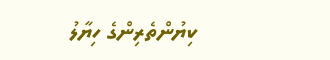ކިޔުންތެރިންގެ ހިޔާލު